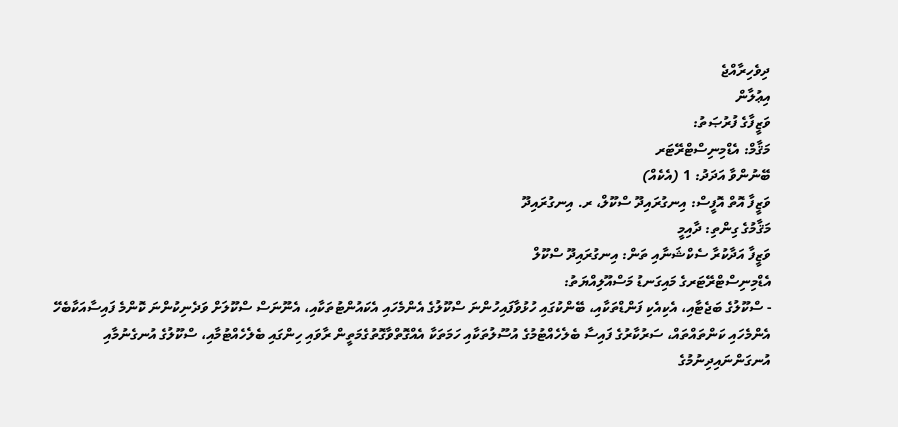ދިވެހިރާއްޖެ
އިޢުލާން
ވަޒީފާގެ ފުރުޞަތު:
މަޤާމް: އެޑްމިނިސްޓްރޭޓަރ
ބޭނުންވާ އަދަދު: 1 (އެކެއް)
ވަޒީފާ އޮތް އޮފީސް: އިނގުރައިދޫ ސްކޫލް، ރ. އިނގުރައިދޫ
މަޤާމުގެ ގިންތި: ދާއިމީ
ވަޒީފާ އަދާކުރާ ސެކްޝަނާއި ތަން: އިނގުރައިދޫ ސްކޫލް
އެޑްމިނިސްޓްރޭޓަރގެ މައިގަނޑު މަސްއޫލިއްޔަތު:
- ސްކޫލުގެ ބަޖެޓާއި، އެކިއެކި ފަންޑްތަކާއި، ބޭންކުގައި ހުޅުވާފައިހުންނަ ސްކޫލުގެ އެންމެހައި އެކައުންޓުތަކާއި، އެނޫނަސް ސްކޫލަށް ވަދެނިކުންނަ ކޮންމެ ފައިސާއަކާބެހޭ އެންމެހައި ކަންތައްތައް، ސަރުކާރުގެ ފައިސާ ބެލެހެއްޓުމުގެ އުސޫލުތަކާއި ހަމަތަކާ އެއްގޮތްވާގޮތުގެމަތީން ރާވައި ހިންގައި ބެލެހެއްޓުމާއި، ސްކޫލުގެ އުނގެނުމާއި އުނގަންނައިދިނުމުގެ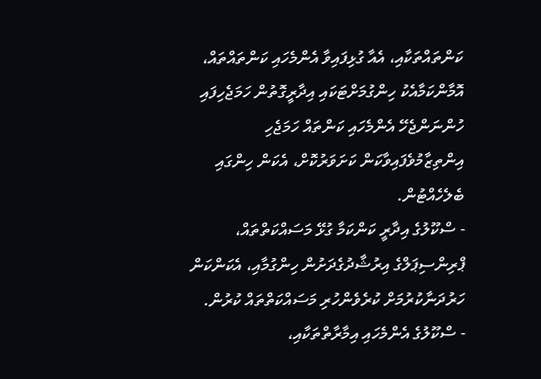ކަންތައްތަކާއި، އެއާ ގުޅިފައިވާ އެންމެހައި ކަންތައްތައް، އޮމާންކަމާއެކު ހިންގުމަށްޓަކައި އިދާރީގޮތުން ހަމަޖެހިފައި ހުންނަންޖެހޭ އެންމެހައި ކަންތައް ހަމަޖެހި އިންތިޒާމުވެފައިވާކަން ކަށަވަރުކޮށް، އެކަން ހިންގައި ބެލެހެއްޓުން.
- ސްކޫލުގެ އިދާރީ ކަންކަމާ ގުޅޭ މަސައްކަތްތައް، ޕްރިންސިޕަލްގެ އިރުޝާދުގެދަށުން ހިންގުމާއި، އެކަންކަން ހަރުދަނާކުރުމަށް ކުރެވެންހުރި މަސައްކަތްތައް ކުރުން.
- ސްކޫލުގެ އެންމެހައި އިމާރާތްތަކާއި،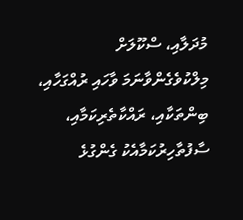މުދަލާއި، ސްކޫލަށް މިލްކުވެގެންވާނަމަ ވާހައި ރުއްގަހާއި، ބިންތަކާއި، ރައްކާތެރިކަމާއި، ސާފުތާހިރުކަމާއެކު ގެންގުޅެ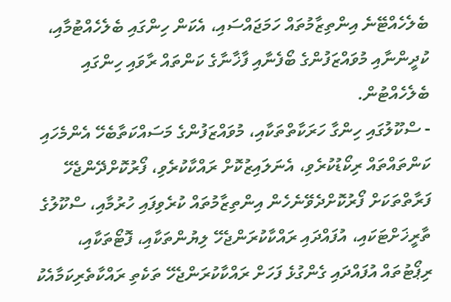ބެލެހެއްޓޭނެ އިންތިޒާމުތައް ހަމަޖައްސައި، އެކަން ހިންގައި ބެލެހެއްޓުމާއި، ކުދީންނާއި މުވައްޒަފުންގެ ބޯފެނާއި ފާޚާނާގެ ކަންތައް ރާވައި ހިންގައި ބެލެހެއްޓުން.
- ސްކޫލުގައި ހިންގާ ހަރަކާތްތަކާއި، މުވައްޒަފުންގެ މަސައްކަތާބެހޭ އެންމެހައި ކަންތައްތައް ރިކޯޑުކުރެވި، އެނަލައިޒުކޮށް ރައްކާކުރެވި، ފޯރުކޮށްދޭންޖެހޭ ފަރާތްތަކަށް ފޯރުކޮށްދެވޭނެހެން އިންތިޒާމުތައް ކުރެވިފައި ހުރުމާއި، ސްކޫލުގެ ތާރީޚަށްޓަކައި، އުފައްދައި ރައްކާކުރަންޖެހޭ ލިޔުންތަކާއި، ފޮޓޯތަކާއި، ރިޕޯޓުތައް އުފައްދައި ގެންގުޅެ ފަހަށް ރައްކާކުރަންޖެހޭ ތަކެތި ރައްކާތެރިކަމާއެކު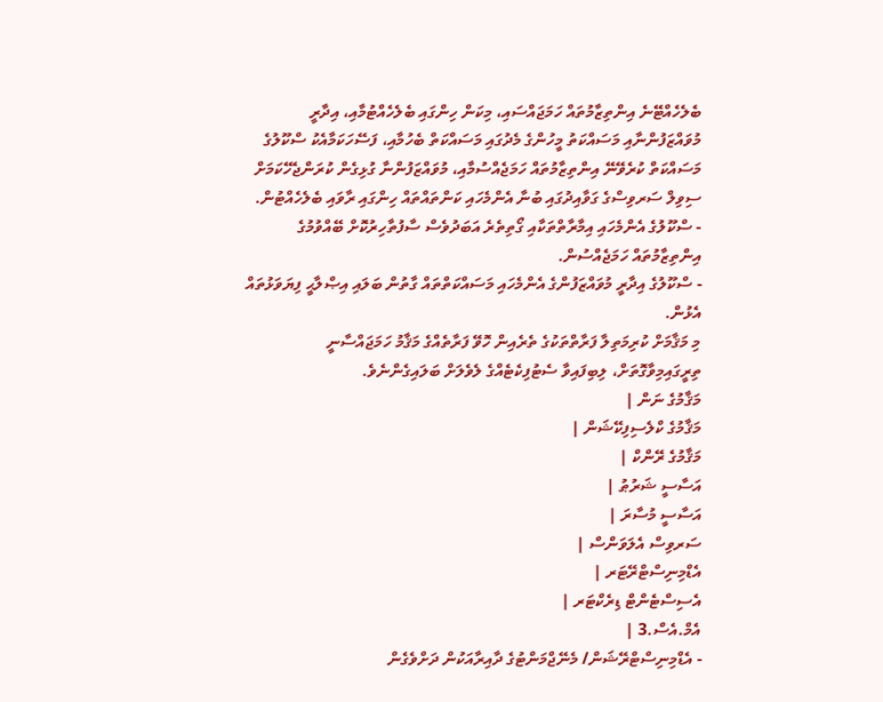ބެލެހެއްޓޭނެ އިންތިޒާމުތައް ހަމަޖައްސައި، މިކަން ހިންގައި ބެލެހެއްޓުމާއި، އިދާރީ މުވައްޒަފުންނާއި މަސައްކަތު މީހުންގެ މެދުގައި މަސައްކަތް ބެހުމާއި، ފަސޭހަކަމާއެކު ސްކޫލުގެ މަސައްކަތް ކުރެވޭނޭ އިންތިޒާމުތައް ހަމަޖެއްސުމާއި، މުވައްޒަފުންނާ ގުޅިގެން ކުރަންޖެހޭކަމަށް ސިވިލް ސަރވިސްގެ ގަވާއިދުގައި ބުނާ އެންމެހައި ކަންތައްތައް ހިންގައި ރާވައި ބެލެހެއްޓުން.
- ސްކޫލުގެ އެންމެހައި އިމާރާތްތަކާއި ގޯތިތެރެ އަބަދުވެސް ސާފުތާހިރުކޮށް ބޭއްވުމުގެ އިންތިޒާމުތައް ހަމަޖެއްސުން.
- ސްކޫލުގެ އިދާރީ މުވައްޒަފުންގެ އެންމެހައި މަސައްކަތްތައް ގާތުން ބަލައި އިޞްލާޙީ ފިޔަވަޅުތައް އެޅުން.
މި މަޤާމަށް ކުރިމަތިލާ ފަރާތްތަކުގެ ތެރެއިން ހޮވޭ ފަރާތެއްގެ މަޤާމު ހަމަޖައްސާނީ ތިރީގައިމިވާގޮތަށް، ލިބިފައިވާ ސެޓުފިކެޓެއްގެ ލެވެލަށް ބަލައިގެންނެވެ.
މަޤާމުގެ ނަން |
މަޤާމުގެ ކްލެސިފިކޭޝަން |
މަޤާމުގެ ރޭންކް |
އަސާސީ ޝަރުޠު |
އަސާސީ މުސާރަ |
ސަރވިސް އެލަވަންސް |
އެޑްމިނިސްޓްރޭޓަރ |
އެސިސްޓެންޓް ޑިރެކްޓަރ |
އެމް.އެސް.3 |
- އެޑްމިނިސްޓްރޭޝަން/ މެނޭޖްމަންޓުގެ ދާއިރާއަކުން ދަށްވެގެން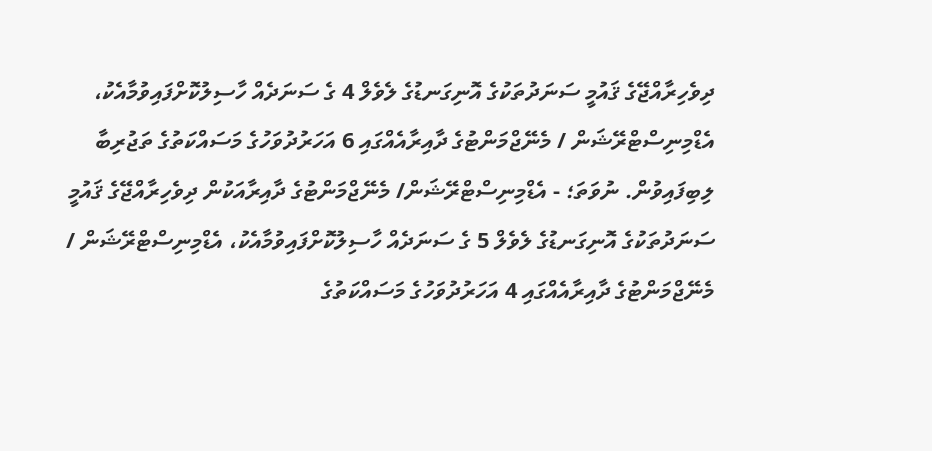ދިވެހިރާއްޖޭގެ ޤައުމީ ސަނަދުތަކުގެ އޮނިގަނޑުގެ ލެވެލް 4 ގެ ސަނަދެއް ހާސިލުކޮށްފައިވުމާއެކު، އެޑްމިނިސްޓްރޭޝަން / މެނޭޖްމަންޓުގެ ދާއިރާއެއްގައި 6 އަހަރުދުވަހުގެ މަސައްކަތުގެ ތަޖުރިބާ ލިބިފައިވުން. ނުވަތަ؛ - އެޑްމިނިސްޓްރޭޝަން/ މެނޭޖްމަންޓުގެ ދާއިރާއަކުން ދިވެހިރާއްޖޭގެ ޤައުމީ ސަނަދުތަކުގެ އޮނިގަނޑުގެ ލެވެލް 5 ގެ ސަނަދެއް ހާސިލުކޮށްފައިވުމާއެކު، އެޑްމިނިސްޓްރޭޝަން / މެނޭޖްމަންޓުގެ ދާއިރާއެއްގައި 4 އަހަރުދުވަހުގެ މަސައްކަތުގެ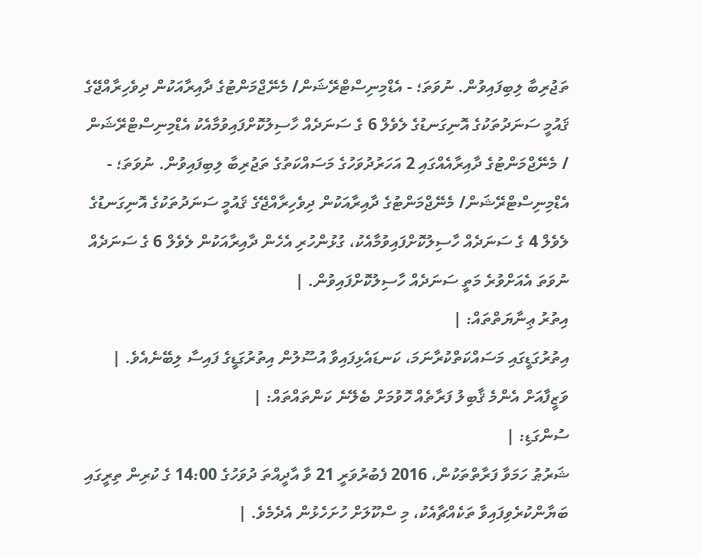ތަޖުރިބާ ލިބިފައިވުން. ނުވަތަ؛ - އެޑްމިނިސްޓްރޭޝަން/ މެނޭޖްމަންޓުގެ ދާއިރާއަކުން ދިވެހިރާއްޖޭގެ ޤައުމީ ސަނަދުތަކުގެ އޮނިގަނޑުގެ ލެވެލް 6 ގެ ސަނަދެއް ހާސިލުކޮށްފައިވުމާއެކު އެޑްމިނިސްޓްރޭޝަން / މެނޭޖްމަންޓުގެ ދާއިރާއެއްގައި 2 އަހަރުދުވަހުގެ މަސައްކަތުގެ ތަޖުރިބާ ލިބިފައިވުން. ނުވަތަ؛ - އެޑްމިނިސްޓްރޭޝަން/ މެނޭޖްމަންޓުގެ ދާއިރާއަކުން ދިވެހިރާއްޖޭގެ ޤައުމީ ސަނަދުތަކުގެ އޮނިގަނޑުގެ ލެވެލް 4 ގެ ސަނަދެއް ހާސިލުކޮށްފައިވުމާއެކު، ގުޅުންހުރި އެހެން ދާއިރާއަކުން ލެވެލް 6 ގެ ސަނަދެއް ނުވަތަ އެއަށްވުރެ މަތީ ސަނަދެއް ހާސިލުކޮށްފައިވުން. |
އިތުރު ޢިނާޔަތްތައް: |
އިތުރުގަޑީގައި މަސައްކަތްކުރާނަމަ، ކަނޑައެޅިފައިވާ އުސޫލުން އިތުރުގަޑީގެ ފައިސާ ލިބޭނެއެވެ. |
ވަޒީފާއަށް އެންމެ ޤާބިލު ފަރާތެއް ހޮވުމަށް ބެލޭނެ ކަންތައްތައް: |
ސުންގަޑި: |
ޝަރުޠު ހަމަވާ ފަރާތްތަކުން، 2016 ފެބުރުވަރީ 21 ވާ އާދީއްތަ ދުވަހުގެ 14:00 ގެ ކުރިން ތިރީގައި ބަޔާންކުރެވިފައިވާ ތަކެއްޗާއެކު، މި ސްކޫލަށް ހުށަހެޅުން އެދެމެވެ. |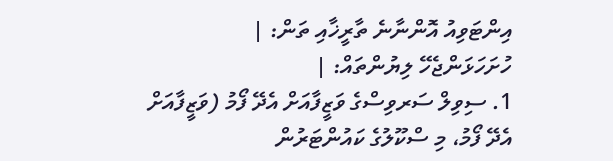އިންޓަވިއު އޮންނާނެ ތާރީޚާއި ތަން: |
ހުށަހަޅަންޖެހޭ ލިޔުންތައް: |
1. ސިވިލް ސަރވިސްގެ ވަޒީފާއަށް އެދޭ ފޯމު (ވަޒީފާއަށް އެދޭ ފޯމު، މި ސްކޫލުގެ ކައުންޓަރުން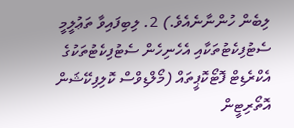ލިބެން ހުންނާނެއެވެ.) 2. ލިބިފައިވާ ތަޢުލީމީ ސެޓުފިކެޓުތަކާއި އެހެނިހެން ސެޓުފިކެޓުތަކުގެ އެކްރެޑިޓް ފޮޓޯކޮޕީތައް (މޯލްޑިވްސް ކޮލިފިކޭޝަން އޮތޯރިޓީން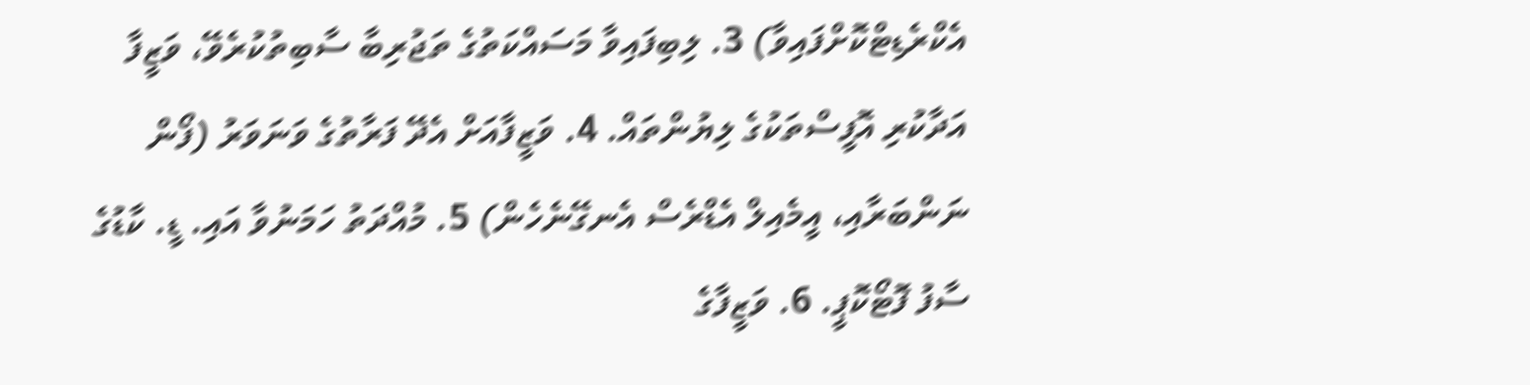އެކްރެޑިޓްކޮށްފައިވާ) 3. ލިބިފައިވާ މަސައްކަތުގެ ތަޖުރިބާ ސާބިތުކުރެވޭ، ވަޒީފާ އަދާކުރި އޮފީސްތަކުގެ ލިޔުންތައް. 4. ވަޒީފާއަށް އެދޭ ފަރާތުގެ ވަނަވަރު (ފޯން ނަންބަރާއި، އީމެއިލް އެޑްރެސް އެނގޭނެހެން) 5. މުއްދަތު ހަމަނުވާ އައި. ޑީ. ކާޑުގެ ސާފު ފޮޓޯކޮޕީ. 6. ވަޒީފާގެ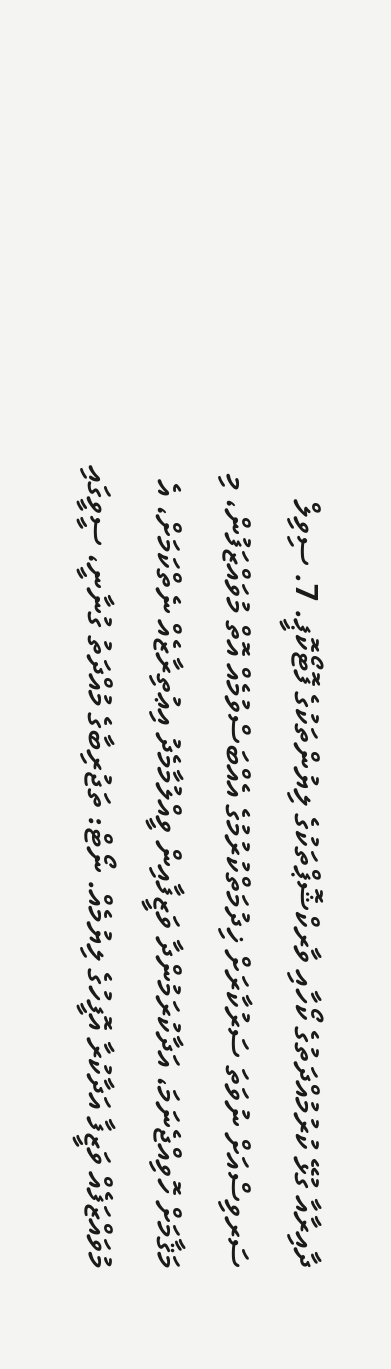ދާއިރާއާ ގުޅޭ ކުރުމުއްދަތުގެ ކޯހާއި ވާރކްޝޮޕްތަކުގެ ލިޔުންތަކުގެ ފޮޓޯކޮޕީ. 7. ސިވިލް ސަރވިސްއަށް ނުވަތަ ސަރުކާރަށް ޚިދުމަތްކުރުމުގެ އެއްބަސްވުމެއް އޮތް މުވައްޒަފުން، މި މަޤާމަށް ހޮވިއްޖެނަމަ، އަދާކުރަމުންދާ ވަޒީފާއިން ވީއްލުމާމެދު އިޢުތިރާޒެއް ނެތްކަމަށް، އެ މުވައްޒަފެއް ވަޒީފާ އަދާކުރާ އޮފީހުގެ ލިޔުމެއް. ނޯޓް: ތަޖުރިބާގެ މުއްދަތު ގުނާނީ، ސީވީގައި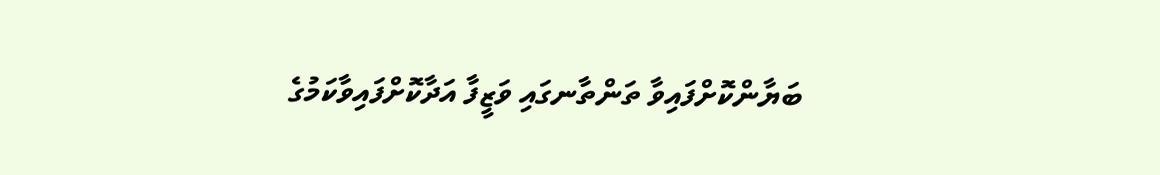ބަޔާންކޮށްފައިވާ ތަންތާނގައި ވަޒީފާ އަދާކޮށްފައިވާކަމުގެ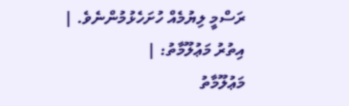ރަސްމީ ލިޔުމެއް ހުށަހެޅުމުންނެވެ. |
އިތުރު މަޢުލޫމާތު: |
މަޢުލޫމާތު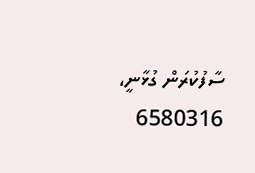ސާފުކުރަން ގުޅާނީ، 6580316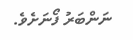ނަންބަރު ފޯނަށެވެ.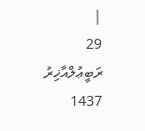|
29 ރަބީޢުލްއާޚިރު 1437